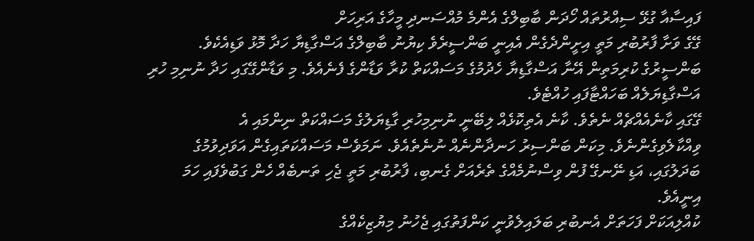ފައިސާއާ ގުޅޭ ސިއްރުތައް ހޯދަން ބާބިލްގެ އެންމެ މުއްސަނދި މީހާގެ އަރިހަށް
ގޭގެ ވަށާ ފާރުބުރި މަތީ އިށީންދެގެން އެއިނީ ބަންސީރެވެ ކިޔުނު ބާބިލްގެ އަސްގާޑިޔާ ހަދާ މޮޅު ވަޑިއެކެވެ. ބަންސީރުގެ ކުރިމަތިން އޭނާ އަސްގާޑިޔާ ހެދުމުގެ މަސައްކަތް ކުރާ ވަޑާންގެ ފެނެއެވެ. މި ވަޑާންގޭގައި ހަދާ ނުނިމި ހުރި އަސްގާޑިޔަލެއް ބަހައްޓާފައި ހުއްޓެވެ.
ގޭގައި ކާނެއެއްޗެއް ނެތެވެ. ކާނެ އެތިކޮޅެއް ލިބޭނީ ނުނިމިހުރި ގާޑިޔަލުގެ މަސައްކަތް ނިންމައި އެ ވިއްކާލެވިގެންނެވެ. މިކަން ބަންސިރު ހަނދާންނެއް ނުނެތެއެވެ. ނަމަވެސް މަސައްކަތައިގެން އަވަދިވުމުގެ ބަދަލުގައި، އަޑި ނޭނގޭ ފުން ވިސްނުމެއްގެ ތެރެއަށް ގެނބި، ފާރުބުރި މަތީ ޖެހި ތަނބެއް ހެން ގަބުވެފައި ހަމަ އިނީއެވެ.
ކުއްލިއަކަށް ފަހަތަށް އެނބުރި ބަލައިލެވުނީ ކަންފަތުގައި ޖެހުނު މިޔުޒިކެއްގެ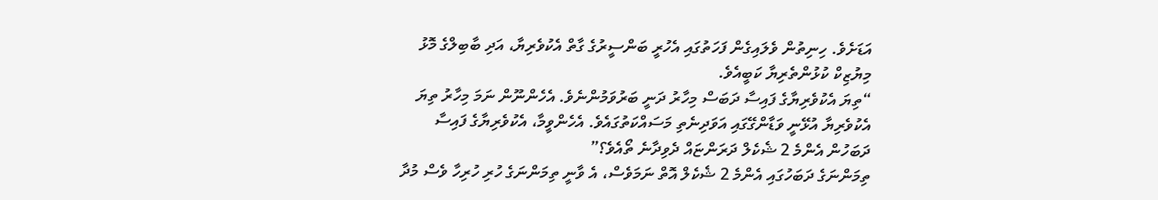އަޑަށެވެ. ހިނިތުން ވެލައިގެން ފަހަތުގައި އެހުރީ ބަންސީރުގެ ގާތް އެކުވެރިޔާ، އަދި ބާބިލްގެ މޮޅު މިޔުޒިކް ކުޅުންތެރިޔާ ކަބީއެވެ.
“ތިޔަ އެކުވެރިޔާގެ ފައިސާ ދަބަސް މިހާރު ދަނީ ބަރުވަމުންނެވެ. އެހެންނޫން ނަމަ މިހާރު ތިޔަ އެކުވެރިޔާ އުޅޭނީ ވަޑާންގޭގައި އަވަދިނެތި މަސައްކަތުގައެވެ. އެހެންވީމާ، އެކުވެރިޔާގެ ފައިސާ ދަބަހުން އެންމެ 2 ޝެކެލް ދަރަންޏައް ދެވިދާނެ ތޯއެވެ؟”
ތިމަންނަގެ ދަބަހުގައި އެންމެ 2 ޝެކެލް އޮތް ނަމަވެސް، އެ ވާނީ ތިމަންނަގެ ހުރި ހުރިހާ ވެސް މުދާ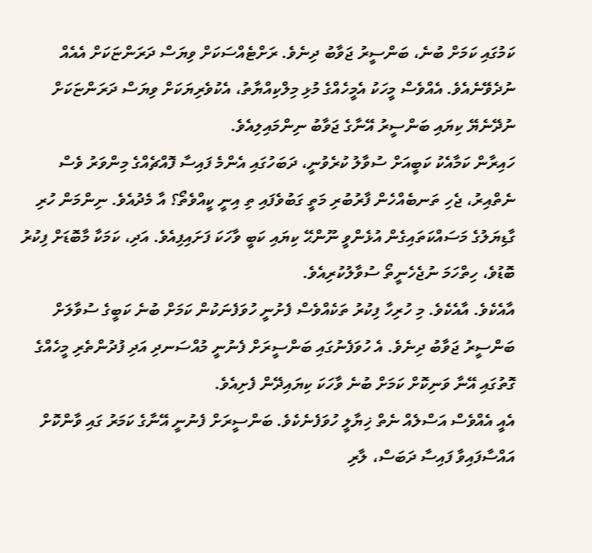ކަމުގައި ކަމަށް ބުނެ، ބަންސީރު ޖަވާބު ދިނެވެ. ރަށްޓެއްސަކަށް ވިޔަސް ދަރަންޏަކަށް އެއެއް ނުދެވޭނެއެވެ. އެއްވެސް މީހަކު އެމީހެއްގެ މުޅި މިލްކިއްޔާތު، އެކުވެރިޔަކަށް ވިޔަސް ދަރަންޏަކަށް ނުދޭނެޔޭ ކިޔައި ބަންސީރު އޭނާގެ ޖަވާބު ނިންމައިލިއެވެ.
ހައިރާން ކަމާއެކު ކަބީއަށް ސުވާލު ކުރެވުނީ، ދަބަހުގައި އެންމެ ފައިސާ ފޮއްޗެއްގެ މިންވަރު ވެސް ނެތްއިރު، ޖެހި ތަނބެއްހެން ފާރުބުރި މަތީ ގަބުވެފައި ތި އިނީ ކީއްވެތޯ؟ އާ މެދުއެވެ. ނިންމަން ހުރި ގާޑިޔަލުގެ މަސައްކަތައިގެން އުޅެންވީ ނޫންޙޭ ކިޔައި ކަބީ ވާހަކަ ފަށައިފިއެވެ. އަދި، ކަމަކާ މާބޮޑަށް ފިކުރު ބޮޑުވެ، ހިތްހަމަ ނުޖެހެނީތޯ ސުވާލުކުރިއެވެ.
އާއެކެވެ. އާއެކެވެ. މި ހުރިހާ ފިކުރު ތަކެއްވެސް ފެށުނީ ހުވަފެނަކުން ކަމަށް ބުނެ ކަބީގެ ސުވާލަށް ބަންސީރު ޖަވާބު ދިނެވެ. އެ ހުވަފެނުގައި ބަންސީރަށް ފެނުނީ މުއްސަނދި އަދި ފުދުންތެރި މީހެއްގެ ގޮތުގައި އޭނާ ވަނިކޮށް ކަމަށް ބުނެ ވާހަކަ ކިޔައިދޭން ފެށިއެވެ.
އެއީ އެއްވެސް އަސްލެއް ނެތް ޚިޔާލީ ހުވަފެނެކެވެ. ބަންސީރަށް ފެނުނީ އޭނާގެ ކަމަރު ގައި ވާންކޮށް އައްސާފައިވާ ފައިސާ ދަބަސް، ލާރި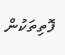ފޮތިތަކުން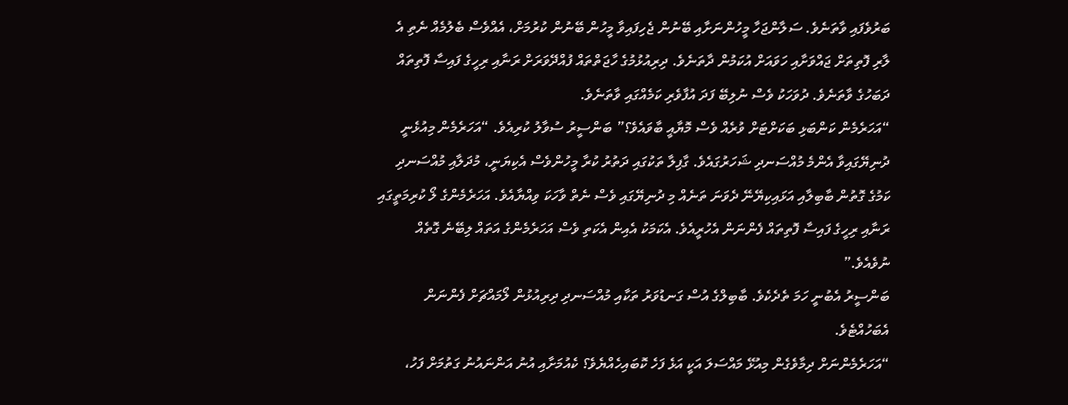ބަރުވެފައި ވާތަނެވެ. ސަލާންޖަހާ މީހުންނަށާއި ބޭނުން ޖެހިފައިވާ މީހުން ބޭނުން ކުރުމަށް، އެއްވެސް ބެލުމެއް ނެތި އެ ލާރި ފޮތިތަށް ޖައްވަށާއި ހަވައަށް އުކަމުން ދާތަނެވެ. ދިރިއުޅުމުގެ ހާޖަތްތައް ފުއްދޭވަރަށް ރަނާއި ރިހީގެ ފައިސާ ފޮތިތައް ދަބަހުގެ ވާތަނެވެ. ދުވަހަކު ވެސް ނުލިބޭ ފަދަ އުފާވެރި ކަމެއްގައި ވާތަނެވެ.
“އަހަރެމެން ކަންބަޅި ބަކަށްޓަށް ވުރެއް ވެސް މޮޔާއީ ބާވައެވެ؟” ބަންސީރު ސުވާލު ކުރިއެވެ. “އަހަރެމެން މިއުޅެނީ ދުނިޔޭގައިވާ އެންމެ މުއްސަނދި ޝަހަރުގައެވެ. ގާފިލާ ތަކުގައި ދަތުރު ކުރާ މީހުންވެސް އެކިޔަނީ، މުދަލާއި މުއްސަނދި ކަމުގެ ގޮތުން ބާބިލާއި އަޅައިކިޔޭނޭ ދެވަނަ ތަނެއް މި ދުނިޔޭގައި ވެސް ނެތް ވާހަކަ ވިއްޔާއެވެ. އަހަރެމެންގެ ލޯ ކުރިމަތީގައި ރަނާއި ރިހީގެ ފައިސާ ފޮތިތައް ފެންނަން އެހުރީއެވެ. އެކަމަކު އެއިން އެކަތި ވެސް އަހަރެމެންގެ އަތައް ލިބޭނެ ގޮތެއް ނުވެއެވެ.”
ބަންސީރު އެބުނީ ހަމަ ތެދެކެވެ. ބާބިލްގެ އުސް ގަނޑުވަރު ތަކާއި މުއްސަނދި ދިރިއުޅުން ލޯމައްޗަށް ފެންނަން އެބަހުއްޓެވެ.
“އަހަރެމެންނަށް ދިމާވެގެން މިއުޅޭ މައްސަލަ އަކީ އަޅެ ފަހެ ކޮބައިހެއްޔެވެ؟ ކެއުމަށާއި އުނު އަންނައުނު ގަތުމަށް ފަހު،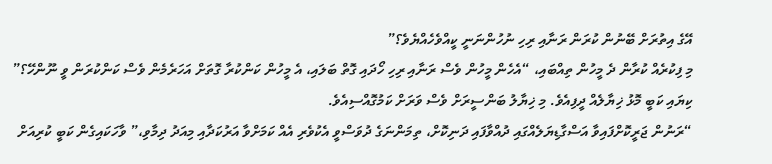އޭގެ އިތުރަށް ބޭނުން ކުރަން ރަނާއި ރިހި ނުހުންނަނީ ކީއްވެހެއްޔެވެ؟”
މި ފިކުރެއް ކުރާން ދެ މީހުން ތިއްބައި، “އެހެން މީހުން ވެސް ރަނާއި ރިހި ހޯދައި ގޮތް ބަލައި، އެ މީހުން ކަންކުރާ ގޮތަށް އަހަރެމެން ވެސް ކަންކުރަން ވީ ނޫންހޭ؟” ކިޔައި ކަބީ މޮޅު ޚިޔާލެއް ދީފިއެވެ. މި ޚިޔާލު ބަންސީރަށް ވެސް ވަރަށް ކަމުގޮއްސިއެވެ.
“ރަނުން ޖަރީކޮށްފައިވާ އަސްގާޑިޔަލެއްގައި ދުއްވާފައި ދަނިކޮށް، ތިމަންނަގެ ދުވަސްވީ އެކުވެރި އެއް ކަމަށްވާ އަރުކަދާއި މިއަދު ދިމާވި،” ވާހަކައިގެން ކަބީ ކުރިއަށް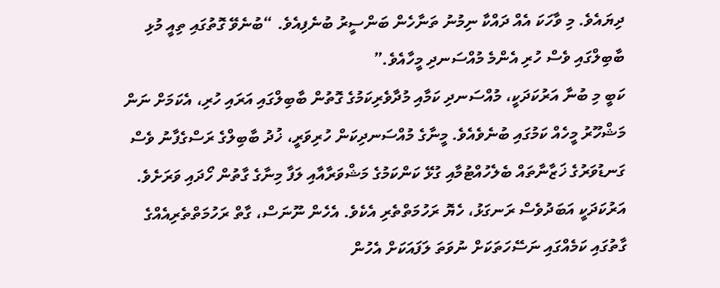ދިޔައެވެ. މި ވާހަކަ އެއް ދައްކާ ނިމުނު ތަނާހެން ބަންސީރު ބުނެފިއެވެ. “ބުނެވޭ ގޮތުގައި ތިއީ މުޅި ބާބިލްގައި ވެސް ހުރި އެންމެ މުއްސަނދި މީހާއެވެ.”
ކަބީ މި ބުނާ އަރުކަދަކީ، މުއްސަނދި ކަމާއި މުދާވެރިކަމުގެ ގޮތުން ބާބިލްގައި އަރައި ހުރި، އެކަމަށް ނަން މަޝްހޫރު މީހެއް ކަމުގައި ބުނެވެއެވެ. މީނާގެ މުއްސަނދިކަން ހުރިވަރީ، ޚުދު ބާބިލްގެ ރަސްގެފާނު ވެސް ގަނޑުވަރުގެ ޚަޒާނާތައް ބެލެހުއްޓުމާއި ގުޅޭ ކަންކަމުގެ މަޝްވަރާއާއި ލަފާ މިނާގެ ގާތުން ހޯދައި ވަރަށެވެ.
އަރުކަދަކީ އަބަދުވެސް ރަނގަޅު، ހެޔޮ ރަހުމަތްތެރި އެކެވެ. އެހެން ނޫނަސް، ގާތް ރަހުމަތްތެރިއެއްގެ ގާތުގައި ކަމެއްގައި ނަސޭހަތަކަށް ނުވަތަ ލަފައަކަށް އެހުން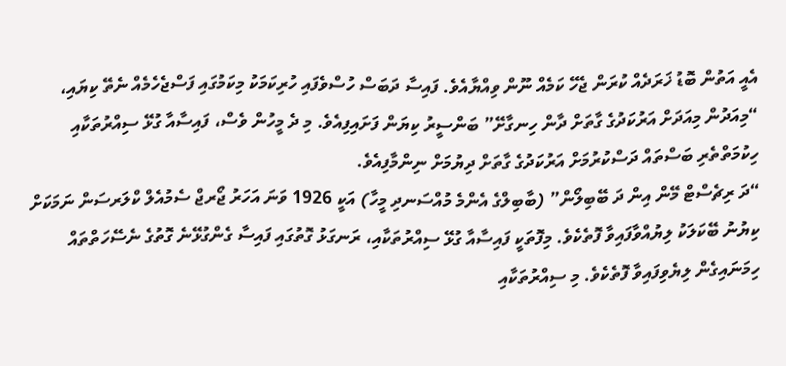އެއީ އަތުން ބޮޑު ޚަރަދެއް ކުރަން ޖެހޭ ކަމެއް ނޫން ވިއްޔާއެވެ. ފައިސާ ދަބަސް ހުސްވެފައި ހުރިކަމަކު މިކަމުގައި ފަސްޖެހެމެއް ނެތޭ ކިޔައި، “މިއަދުން މިއަދަށް އަރުކަދުގެ ގާތަށް ދާން ހިނގާށޭ” ބަންސީރު ކިޔަން ފަށައިފިއެވެ. މި ދެ މީހުން ވެސް، ފައިސާއާ ގުޅޭ ސިއްރުތަކާއި ހިކުމަތްތެރި ބަސްތައް ދަސްކުރުމަށް އަރުކަދުގެ ގާތަށް ދިޔުމަށް ނިންމާފިއެވެ.
“ދަ ރިޗެސްޓް މޭން އިން ދަ ބޭބިލޯން” (ބާބިލްގެ އެންމެ މުއްސަނދި މީހާ) އަކީ 1926 ވަނަ އަހަރު ޖޯރޖް ސެމުއެލް ކްލަރސަން ނަމަކަށް ކިޔުނު ބޭކަލަކު ލިޔުއްވާފައިވާ ފޮތެކެވެ. މިފޮތަކީ ފައިސާއާ ގުޅޭ ސިއްރުތަކާއި، ރަނގަޅު ގޮތުގައި ފައިސާ ގެންގުޅޭނެ ގޮތުގެ ނެސޭހަތްތައް ހިމަނައިގެން ލިޔެވިފައިވާ ފޮތެކެވެ. މި ސިއްރުތަކާއި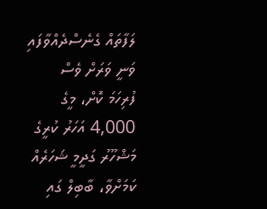ލަފާތައް ގެނެސްދެއްވާފައި ވަނީ ވަރަށް ވެސް ފުރިހަމަ ކޮށް، މީގެ 4,000 އަހަރު ކުރީގެ މަޝްހޫރު ގަދީމީ ޝަހަރެއް ކަމަށްވާ، ބާބިލް ގައި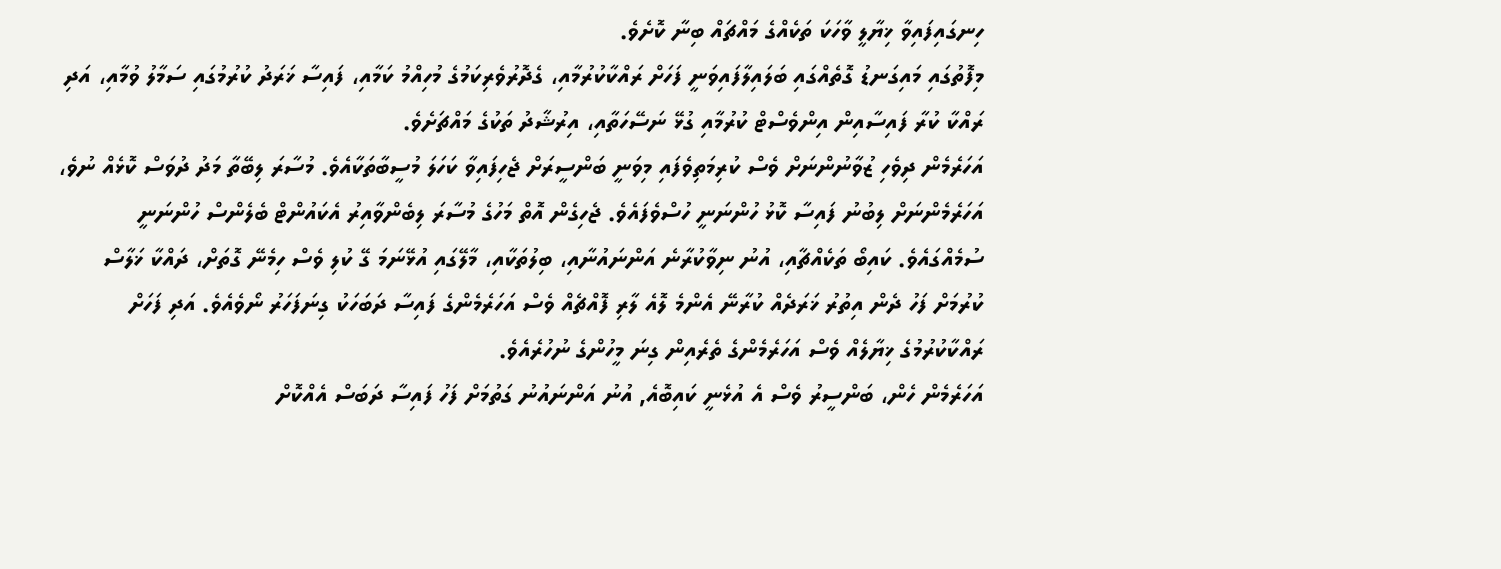ހިނގައިފައިވާ ޚިޔާލީ ވާހަކަ ތަކެއްގެ މައްޗައް ބިނާ ކޮށެވެ.
މިފޮތުގައި މައިގަނޑު ގޮތެއްގައި ބަލައިލާފައިވަނީ ފަހަށް ރައްކާކުރުމާއި، ގެދޮރުވެރިކަމުގެ މުހިއްމު ކަމާއި، ފައިސާ ޚަރަދު ކުރުމުގައި ސަމާލު ވުމާއި، އަދި ރައްކާ ކުރާ ފައިސާއިން އިންވެސްޓް ކުރުމާއި ގުޅޭ ނަސޭހަތާއި، އިރުޝާދު ތަކުގެ މައްޗަށެވެ.
އަހަރެމެން ދިވެހި ޒުވާނުންނަށް ވެސް ކުރިމަތިވެފައި މިވަނީ ބަންސީރަށް ޖެހިފައިވާ ކަހަލަ މުސީބާތަކާއެވެ. މުސާރަ ލިބޭތާ މަދު ދުވަސް ކޮޅެއް ނުވެ، އަހަރެމެންނަށް ލިބުނު ފައިސާ ކޮޅު ހުންނަނީ ހުސްވެފައެވެ. ޖެހިގެން އޮތް މަހުގެ މުސާރަ ލިބެންވާއިރު އެކައުންޓް ބެލެންސް ހުންނަނީ ސުމެއްގައެވެ. ކައިބޯ ތަކެއްޗާއި، އުނު ނިވާކުރާނެ އަންނައުނާއި، ބިލުތަކާއި، މާލޭގައި އުޅޭނަމަ ގޭ ކުލި ވެސް ހިމެނޭ ގޮތަށް، ދައްކާ ޚަލާސް ކުރުމަށް ފަހު ދެން އިތުރު ޚަރަދެއް ކުރާނޭ އެންމެ ލޮއެ ލާރި ފޮއްޗެއް ވެސް އަހަރެމެންގެ ފައިސާ ދަބަހަކު ގިނަފަހަރު ނޯވެއެވެ. އަދި ފަހަށް ރައްކާކުރުމުގެ ޚިޔާލެއް ވެސް އަހަރެމެންގެ ތެރެއިން ގިނަ މީހުންގެ ނުހުރެއެވެ.
އަހަރެމެން ހެން، ބަންސީރު ވެސް އެ އުޅެނީ ކައިބޮއެ, އުނު އަންނައުނު ގަތުމަށް ފަހު ފައިސާ ދަބަސް އެއްކޮށް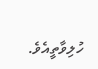ހުލިވާތީއެވެ.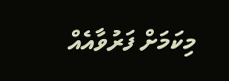މިކަމަށް ފަރުވާއެއް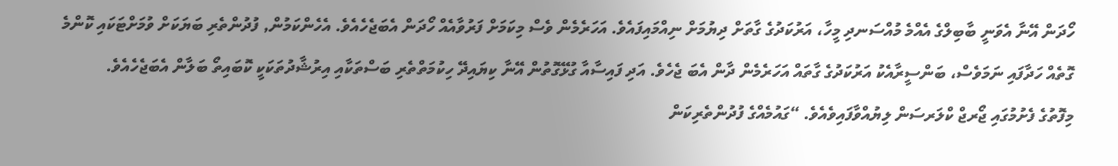ހޯދަން އޭނާ އެވަނީ ބާބިލްގެ އެއްމެ މުއްސަނދި މީހާ، އަރުކަދުގެ ގާތަށް ދިޔުމަށް ނިއްމައިފައެވެ. އަހަރެމެން ވެސް މިކަމަށް ފަރުވާއެއް ހޯދަން އެބަޖެހެއެވެ. އެހެންކަމުން, ފުދުންތެރި ބަޔަކަށް ވުމަށްޓަކައި ކޮންމެ ގޮތެއް ހަދާފައި ނަމަވެސް، ބަންސީރާއެކު އަރުކަދުގެ ގާތައް އަހަރެމެން ދާން އެބަ ޖެހެވެ. އަދި ފައިސާއާ ގުޅޭގޮތުން އޭނާ ކިޔައިދޭ ހިކުމަތްތެރި ބަސްތަކާއި އިރުޝާދުތަކަކީ ކޮބައިތޯ ބަލާން އެބަޖެހެއެވެ.
މިފޮތުގެ ފެށުމުގައި ޖޯރޖް ކްލަރސަން ލިޔުއްވާފައިވެއެވެ. “ގައުމެއްގެ ފުދުންތެރިކަން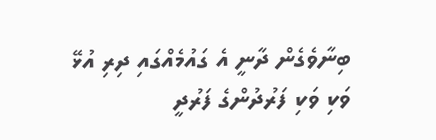ބިނާވެގެން ދާނީ އެ ގައުމެއްގައި ދިރި އުޅޭ ވަކި ވަކި ފަރުދުންގެ ފަރުދީ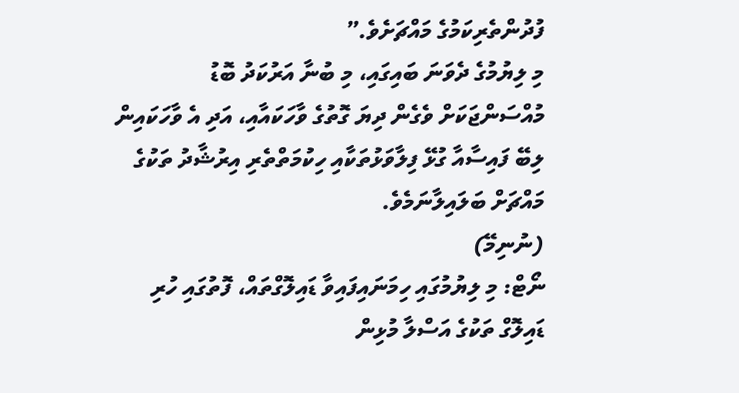ފުދުންތެރިކަމުގެ މައްޗަށެވެ.”
މި ލިޔުމުގެ ދެވަނަ ބައިގައި، މި ބުނާ އަރުކަދު ބޮޑު މުއްސަންޖަކަށް ވެގެން ދިޔަ ގޮތުގެ ވާހަކައާއި، އަދި އެ ވާހަކައިން ލިބޭ ފައިސާއާ ގުޅޭ ފިލާވަޅުތަކާއި ހިކުމަތްތެރި އިރުޝާދު ތަކުގެ މައްޗަށް ބަލައިލާނަމެވެ.
(ނުނިމޭ)
ނޯޓް: މި ލިޔުމުގައި ހިމަނައިފައިވާ ޑައިލޮގްތައް، ފޮތުގައި ހުރި ޑައިލޮގް ތަކުގެ އަސްލާ މުޅިން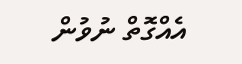އެއްގޮތް ނުވުން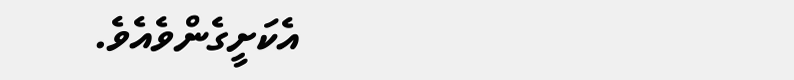އެކަށީގެންވެއެވެ.